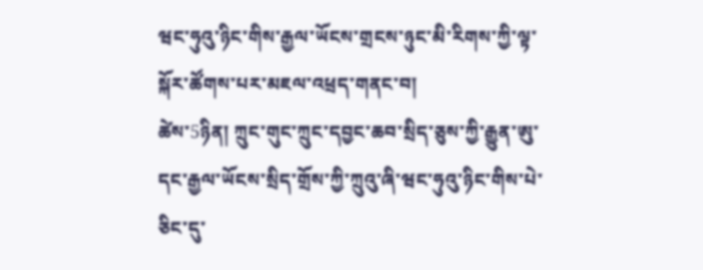ཝང་ཧུའུ་ཉིང་གིས་རྒྱལ་ཡོངས་གྲངས་ཉུང་མི་རིགས་ཀྱི་ལྟ་སྐོར་ཚོགས་པར་མཇལ་འཕྲད་གནང་བ།
ཚེས་5ཉིན། ཀྲུང་གུང་ཀྲུང་དབྱང་ཆབ་སྲིད་ཅུས་ཀྱི་རྒྱུན་ཨུ་དང་རྒྱལ་ཡོངས་སྲིད་གྲོས་ཀྱི་ཀྲུའུ་ཞི་ཝང་ཧུའུ་ཉིང་གིས་པེ་ཅིང་དུ་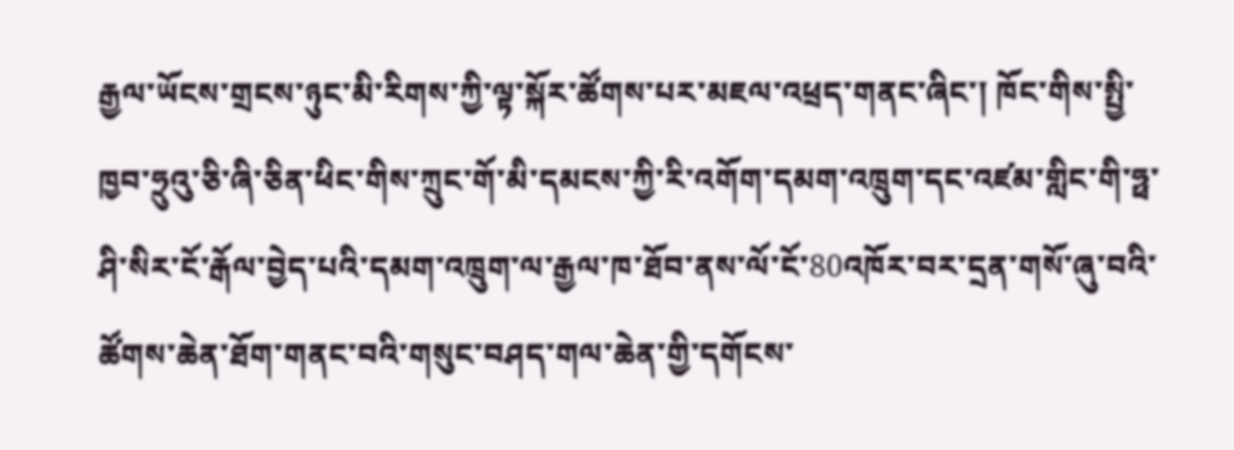རྒྱལ་ཡོངས་གྲངས་ཉུང་མི་རིགས་ཀྱི་ལྟ་སྐོར་ཚོགས་པར་མཇལ་འཕྲད་གནང་ཞིང་། ཁོང་གིས་སྤྱི་ཁྱབ་ཧྲུའུ་ཅི་ཞི་ཅིན་ཕིང་གིས་ཀྲུང་གོ་མི་དམངས་ཀྱི་རི་འགོག་དམག་འཁྲུག་དང་འཛམ་གླིང་གི་ཧྥ་ཤི་སིར་ངོ་རྒོལ་བྱེད་པའི་དམག་འཁྲུག་ལ་རྒྱལ་ཁ་ཐོབ་ནས་ལོ་ངོ་80འཁོར་བར་དྲན་གསོ་ཞུ་བའི་ཚོགས་ཆེན་ཐོག་གནང་བའི་གསུང་བཤད་གལ་ཆེན་གྱི་དགོངས་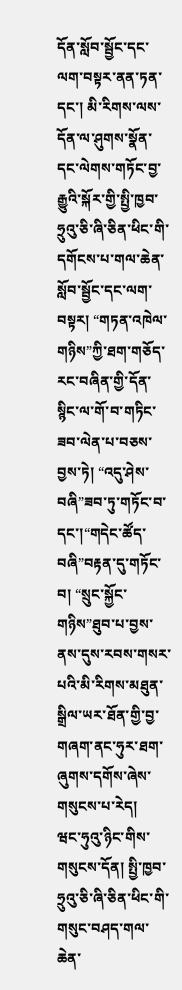དོན་སློབ་སྦྱོང་དང་ལག་བསྟར་ནན་ཏན་དང་། མི་རིགས་ལས་དོན་ལ་ཤུགས་སྣོན་དང་ལེགས་གཏོང་བྱ་རྒྱུའི་སྐོར་གྱི་སྤྱི་ཁྱབ་ཧྲུའུ་ཅི་ཞི་ཅིན་ཕིང་གི་དགོངས་པ་གལ་ཆེན་སློབ་སྦྱོང་དང་ལག་བསྟར། “གཏན་འཁེལ་གཉིས”ཀྱི་ཐག་གཅོད་རང་བཞིན་གྱི་དོན་སྙིང་ལ་གོ་བ་གཏིང་ཟབ་ལེན་པ་བཅས་བྱས་ཏེ། “འདུ་ཤེས་བཞི”ཟབ་ཏུ་གཏོང་བ་དང་།“གདེང་ཚོད་བཞི”བརྟན་དུ་གཏོང་བ། “སྲུང་སྐྱོང་གཉིས”ཐུབ་པ་བྱས་ནས་དུས་རབས་གསར་པའི་མི་རིགས་མཐུན་སྒྲིལ་ཡར་ཐོན་གྱི་བྱ་གཞག་ནང་ཧུར་ཐག་ཞུགས་དགོས་ཞེས་གསུངས་པ་རེད།
ཝང་ཧུའུ་ཉིང་གིས་གསུངས་དོན། སྤྱི་ཁྱབ་ཧྲུའུ་ཅི་ཞི་ཅིན་ཕིང་གི་གསུང་བཤད་གལ་ཆེན་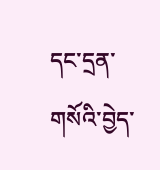དང་དྲན་གསོའི་བྱེད་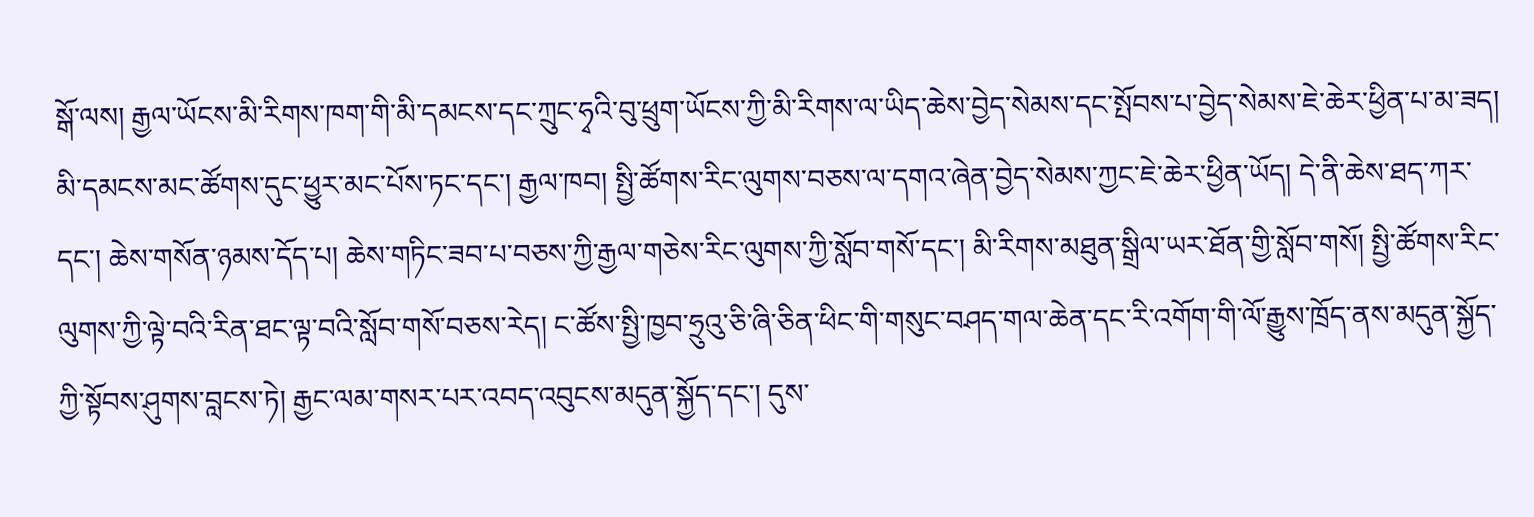སྒོ་ལས། རྒྱལ་ཡོངས་མི་རིགས་ཁག་གི་མི་དམངས་དང་ཀྲུང་ཧྭའི་བུ་ཕྲུག་ཡོངས་ཀྱི་མི་རིགས་ལ་ཡིད་ཆེས་བྱེད་སེམས་དང་སྤོབས་པ་བྱེད་སེམས་ཇེ་ཆེར་ཕྱིན་པ་མ་ཟད། མི་དམངས་མང་ཚོགས་དུང་ཕྱུར་མང་པོས་ཏང་དང་། རྒྱལ་ཁབ། སྤྱི་ཚོགས་རིང་ལུགས་བཅས་ལ་དགའ་ཞེན་བྱེད་སེམས་ཀྱང་ཇེ་ཆེར་ཕྱིན་ཡོད། དེ་ནི་ཆེས་ཐད་ཀར་དང་། ཆེས་གསོན་ཉམས་དོད་པ། ཆེས་གཏིང་ཟབ་པ་བཅས་ཀྱི་རྒྱལ་གཅེས་རིང་ལུགས་ཀྱི་སློབ་གསོ་དང་། མི་རིགས་མཐུན་སྒྲིལ་ཡར་ཐོན་གྱི་སློབ་གསོ། སྤྱི་ཚོགས་རིང་ལུགས་ཀྱི་ལྟེ་བའི་རིན་ཐང་ལྟ་བའི་སློབ་གསོ་བཅས་རེད། ང་ཚོས་སྤྱི་ཁྱབ་ཧྲུའུ་ཅི་ཞི་ཅིན་ཕིང་གི་གསུང་བཤད་གལ་ཆེན་དང་རི་འགོག་གི་ལོ་རྒྱུས་ཁྲོད་ནས་མདུན་སྐྱོད་ཀྱི་སྟོབས་ཤུགས་བླངས་ཏེ། རྒྱང་ལམ་གསར་པར་འབད་འབུངས་མདུན་སྐྱོད་དང་། དུས་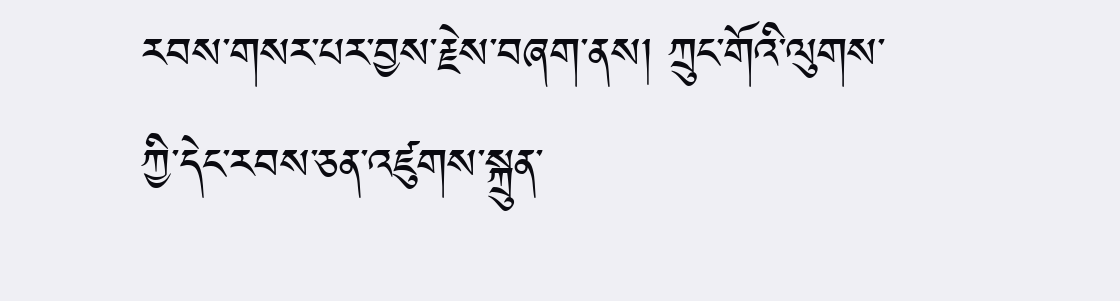རབས་གསར་པར་བྱས་རྗེས་བཞག་ནས། ཀྲུང་གོའི་ལུགས་ཀྱི་དེང་རབས་ཅན་འཛུགས་སྐྲུན་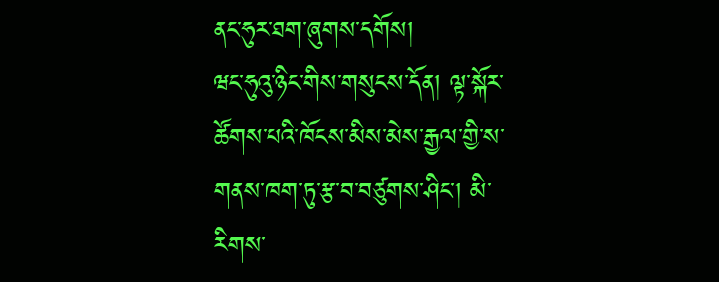ནང་ཧུར་ཐག་ཞུགས་དགོས།
ཝང་ཧུའུ་ཉིང་གིས་གསུངས་དོན། ལྟ་སྐོར་ཚོགས་པའི་ཁོངས་མིས་མེས་རྒྱལ་གྱི་ས་གནས་ཁག་ཏུ་རྩ་བ་བཙུགས་ཤིང་། མི་རིགས་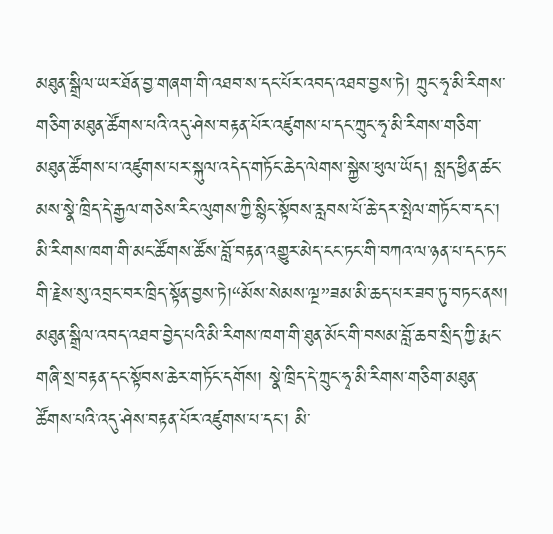མཐུན་སྒྲིལ་ཡར་ཐོན་བྱ་གཞག་གི་འཐབ་ས་དང་པོར་འབད་འཐབ་བྱས་ཏེ། ཀྲུང་ཧྭ་མི་རིགས་གཅིག་མཐུན་ཚོགས་པའི་འདུ་ཤེས་བརྟན་པོར་འཛུགས་པ་དང་ཀྲུང་ཧྭ་མི་རིགས་གཅིག་མཐུན་ཚོགས་པ་འཛུགས་པར་སྐུལ་འདེད་གཏོང་ཆེད་ལེགས་སྐྱེས་ཕུལ་ཡོད། སླད་ཕྱིན་ཚང་མས་སྣེ་ཁྲིད་དེ་རྒྱལ་གཅེས་རིང་ལུགས་ཀྱི་སྙིང་སྟོབས་རླབས་པོ་ཆེ་དར་སྤེལ་གཏོང་བ་དང་། མི་རིགས་ཁག་གི་མང་ཚོགས་ཚོས་བློ་བརྟན་འགྱུར་མེད་ངང་ཏང་གི་བཀའ་ལ་ཉན་པ་དང་ཏང་གི་རྗེས་སུ་འབྲང་བར་ཁྲིད་སྟོན་བྱས་ཏེ།“མོས་སེམས་ལྔ”ཟམ་མི་ཆད་པར་ཟབ་ཏུ་བཏང་ནས། མཐུན་སྒྲིལ་འབད་འཐབ་བྱེད་པའི་མི་རིགས་ཁག་གི་ཐུན་མོང་གི་བསམ་བློ་ཆབ་སྲིད་ཀྱི་རྨང་གཞི་སྲ་བརྟན་དང་སྟོབས་ཆེར་གཏོང་དགོས། སྣེ་ཁྲིད་དེ་ཀྲུང་ཧྭ་མི་རིགས་གཅིག་མཐུན་ཚོགས་པའི་འདུ་ཤེས་བརྟན་པོར་འཛུགས་པ་དང་། མི་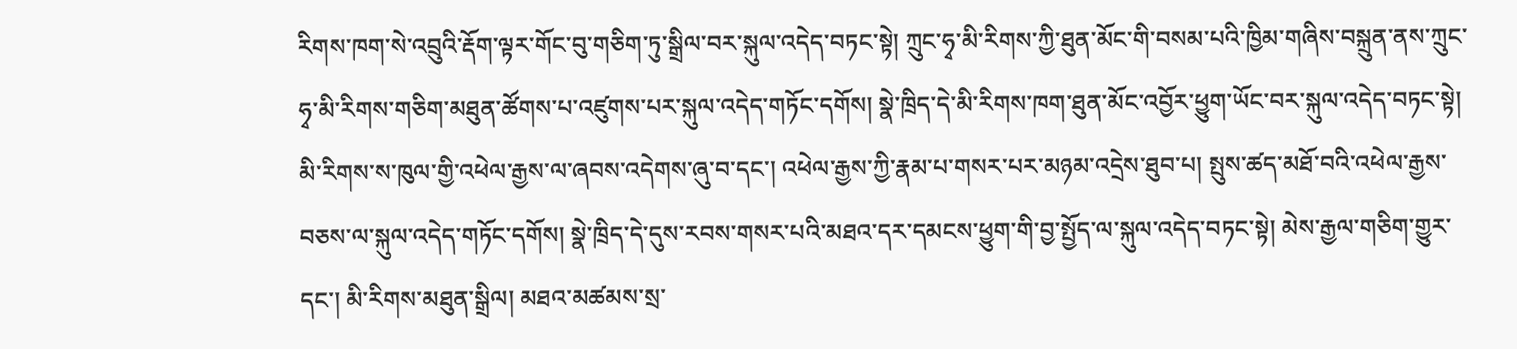རིགས་ཁག་སེ་འབྲུའི་རྡོག་ལྟར་གོང་བུ་གཅིག་ཏུ་སྒྲིལ་བར་སྐུལ་འདེད་བཏང་སྟེ། ཀྲུང་ཧྭ་མི་རིགས་ཀྱི་ཐུན་མོང་གི་བསམ་པའི་ཁྱིམ་གཞིས་བསྐྲུན་ནས་ཀྲུང་ཧྭ་མི་རིགས་གཅིག་མཐུན་ཚོགས་པ་འཛུགས་པར་སྐུལ་འདེད་གཏོང་དགོས། སྣེ་ཁྲིད་དེ་མི་རིགས་ཁག་ཐུན་མོང་འབྱོར་ཕྱུག་ཡོང་བར་སྐུལ་འདེད་བཏང་སྟེ། མི་རིགས་ས་ཁུལ་གྱི་འཕེལ་རྒྱས་ལ་ཞབས་འདེགས་ཞུ་བ་དང་། འཕེལ་རྒྱས་ཀྱི་རྣམ་པ་གསར་པར་མཉམ་འདྲེས་ཐུབ་པ། སྤུས་ཚད་མཐོ་བའི་འཕེལ་རྒྱས་བཅས་ལ་སྐུལ་འདེད་གཏོང་དགོས། སྣེ་ཁྲིད་དེ་དུས་རབས་གསར་པའི་མཐའ་དར་དམངས་ཕྱུག་གི་བྱ་སྤྱོད་ལ་སྐུལ་འདེད་བཏང་སྟེ། མེས་རྒྱལ་གཅིག་གྱུར་དང་། མི་རིགས་མཐུན་སྒྲིལ། མཐའ་མཚམས་སྲ་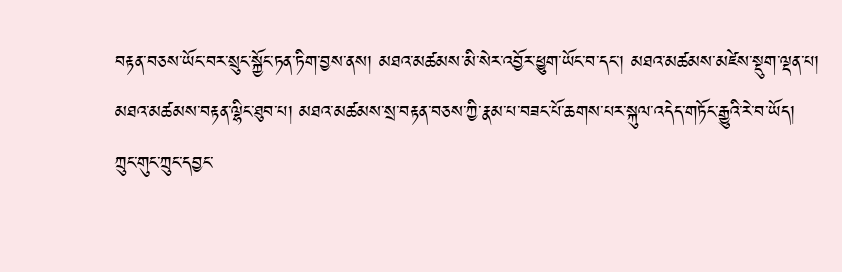བརྟན་བཅས་ཡོང་བར་སྲུང་སྐྱོང་ཏན་ཏིག་བྱས་ནས། མཐའ་མཚམས་མི་སེར་འབྱོར་ཕྱུག་ཡོང་བ་དང་། མཐའ་མཚམས་མཛེས་སྡུག་ལྡན་པ། མཐའ་མཚམས་བརྟན་ལྷིང་ཐུབ་པ། མཐའ་མཚམས་སྲ་བརྟན་བཅས་ཀྱི་རྣམ་པ་བཟང་པོ་ཆགས་པར་སྐུལ་འདེད་གཏོང་རྒྱུའི་རེ་བ་ཡོད།
ཀྲུང་གུང་ཀྲུང་དབྱང་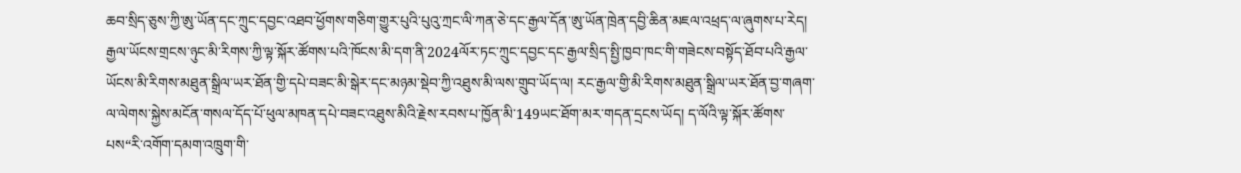ཆབ་སྲིད་ཅུས་ཀྱི་ཨུ་ཡོན་དང་ཀྲུང་དབྱང་འཐབ་ཕྱོགས་གཅིག་གྱུར་པུའི་པུའུ་ཀྲང་ལི་ཀན་ཅེ་དང་རྒྱལ་དོན་ཨུ་ཡོན་ཁྲེན་དབྱི་ཆིན་མཇལ་འཕྲད་ལ་ཞུགས་པ་རེད།
རྒྱལ་ཡོངས་གྲངས་ཉུང་མི་རིགས་ཀྱི་ལྟ་སྐོར་ཚོགས་པའི་ཁོངས་མི་དག་ནི་2024ལོར་ཏང་ཀྲུང་དབྱང་དང་རྒྱལ་སྲིད་སྤྱི་ཁྱབ་ཁང་གི་གཟེངས་བསྟོད་ཐོབ་པའི་རྒྱལ་ཡོངས་མི་རིགས་མཐུན་སྒྲིལ་ཡར་ཐོན་གྱི་དཔེ་བཟང་མི་སྒེར་དང་མཉམ་སྡེབ་ཀྱི་འཐུས་མི་ལས་གྲུབ་ཡོད་ལ། རང་རྒྱལ་གྱི་མི་རིགས་མཐུན་སྒྲིལ་ཡར་ཐོན་བྱ་གཞག་ལ་ལེགས་སྐྱེས་མངོན་གསལ་དོད་པོ་ཕུལ་མཁན་དཔེ་བཟང་འཐུས་མིའི་རྗེས་རབས་པ་ཁྱོན་མི་149ཡང་ཐོག་མར་གདན་དྲངས་ཡོད། ད་ལོའི་ལྟ་སྐོར་ཚོགས་པས“རི་འགོག་དམག་འཁྲུག་གི་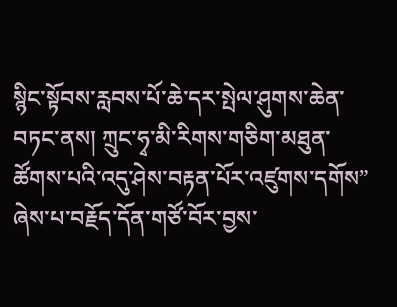སྙིང་སྟོབས་རླབས་པོ་ཆེ་དར་སྤེལ་ཤུགས་ཆེན་བཏང་ནས། ཀྲུང་ཧྭ་མི་རིགས་གཅིག་མཐུན་ཚོགས་པའི་འདུ་ཤེས་བརྟན་པོར་འཛུགས་དགོས” ཞེས་པ་བརྗོད་དོན་གཙོ་བོར་བྱས་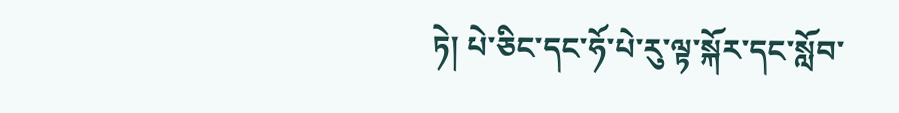ཏེ། པེ་ཅིང་དང་ཧོ་པེ་རུ་ལྟ་སྐོར་དང་སློབ་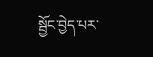སྦྱོང་བྱེད་པར་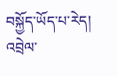བསྐྱོད་ཡོད་པ་རེད།
འབྲེལ་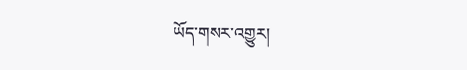ཡོད་གསར་འགྱུར།